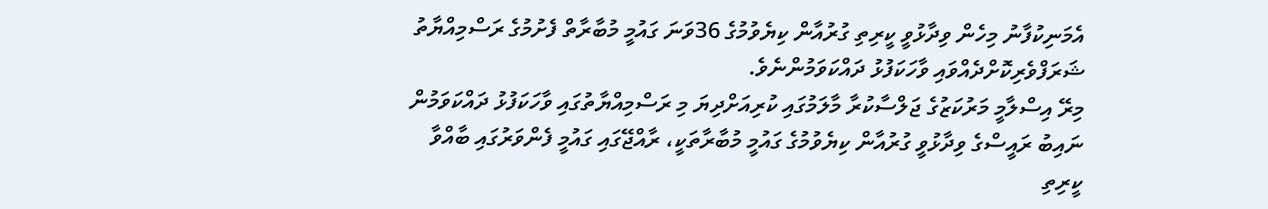އެމަނިކުފާނު މިހެން ވިދާޅުވީ ކީރިތި ގުރުއާން ކިޔެވުމުގެ 36ވަނަ ގައުމީ މުބާރާތް ފެށުމުގެ ރަސްމިއްޔާތު ޝަރަފްވެރިކޮށްދެއްވައި ވާހަކަފުޅު ދައްކަވަމުންނެވެ.
މިރޭ އިސްލާމީ މަރުކަޒުގެ ޖަލްސާކުރާ މާލަމުގައި ކުރިއަށްދިޔަ މި ރަސްމިއްޔާތުގައި ވާހަކަފުޅު ދައްކަވަމުން ނައިބު ރައީސްގެ ވިދާޅުވީ ގުރުއާން ކިޔެވުމުގެ ގައުމީ މުބާރާތަކީ، ރާއްޖޭގައި ގައުމީ ފެންވަރުގައި ބާއްވާ ކީރިތި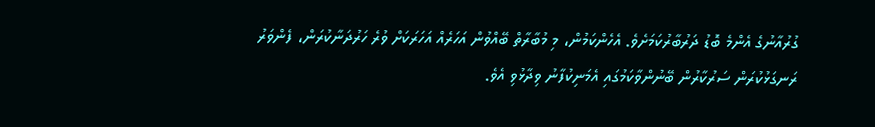ގުރުއާނުގެ އެންމެ ބޮޑު ދަރުބާރުކަމަށެވެ. އެހެންކަމުން، މި މުބާރާތް ބޭއްވުން އަހަރެއް އަހަރަކަށް ވުރެ ހަރުދަނާކުރަން، ފެންވަރު ރަނގަޅުކުރަން ސަރުކާރުން ބޭނުންވާކަމުގައި އެމަނިކުފާނު ވިދާޅުވި އެވެ.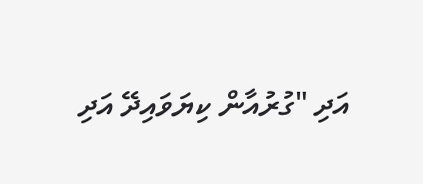އަދި "ގުރުއާން ކިޔަވައިދޭ އަދި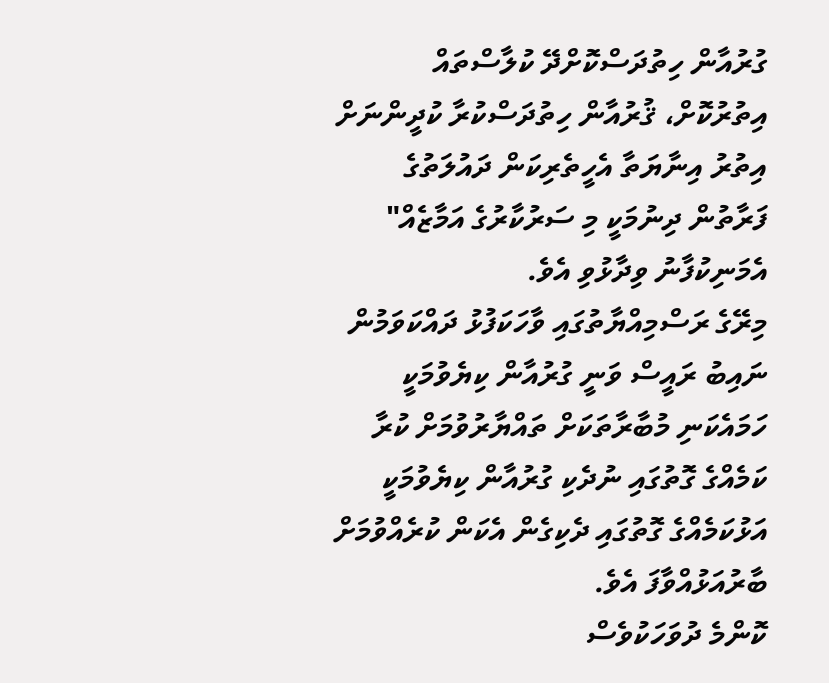ގުރުއާން ހިތުދަސްކޮށްދޭ ކުލާސްތައް އިތުރުކޮށް، ޤުރުއާން ހިތުދަސްކުރާ ކުދީންނަށް އިތުރު އިނާޔަތާ އެހީތެރިކަން ދައުލަތުގެ ފަރާތުން ދިނުމަކީ މި ސަރުކާރުގެ އަމާޒެއް" އެމަނިކުފާނު ވިދާޅުވި އެވެ.
މިރޭގެ ރަސްމިއްޔާތުގައި ވާހަކަފުޅު ދައްކަވަމުން ނައިބު ރައީސް ވަނީ ގުރުއާން ކިޔެވުމަކީ ހަމައެކަނި މުބާރާތަކަށް ތައްޔާރުވުމަށް ކުރާ ކަމެއްގެ ގޮތުގައި ނުދެކި ގުރުއާން ކިޔެވުމަކީ އަޅުކަމެއްގެ ގޮތުގައި ދެކިގެން އެކަން ކުރެއްވުމަށް ބާރުއަޅުއްވާފަ އެވެ.
ކޮންމެ ދުވަހަކުވެސް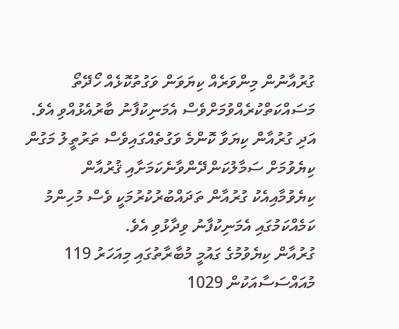ގުރުއާނުން މިންވަރެއް ކިޔަވަން ވަގުތުކޮޅެއް ހޯދޭތޯ މަސައްކަތްކުރެއްވުމަށްވެސް އެމަނިކުފާނު ބާރުއެޅުއްވި އެވެ. އަދި ގުރުއާން ކިޔަވާ ކޮންމެ ވަގުތެއްގައިވެސް ތަރުތީލު މަގުން ކިޔެވުމަށް ސަމާލުކަންދޭންވާނެކަމަށާއި ޤުރުއާން ކިޔެވުމާއިއެކު ގުރުއާން ތަދައްބުރުކުރުމަކީ ވެސް މުހިންމު ކަމެއްކަމުގައި އެމަނިކުފާނު ވިދާޅުވި އެވެ.
ގުރުއާން ކިޔެވުމުގެ ގައުމީ މުބާރާތުގައި މިއަހަރު 119 މުއައްސަސާއަކުން 1029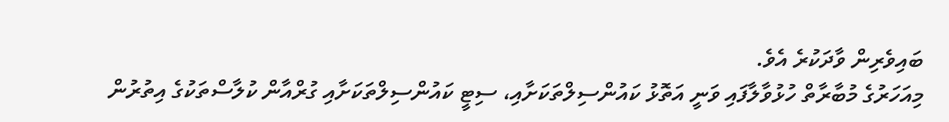ބައިވެރިން ވާދަކުރެ އެވެ.
މިއަހަރުގެ މުބާރާތް ހުޅުވާލާފައި ވަނީ އަތޮޅު ކައުންސިލްތަކަށާއި، ސިޓީ ކައުންސިލްތަކަށާއި ގުރްއާން ކުލާސްތަކުގެ އިތުރުން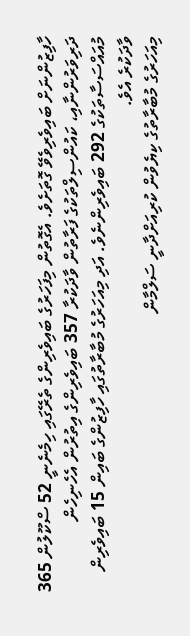ހާފިޒުންނަށް ބައިވެރިވެވޭ ގޮތަށެވެ. އެގޮތުން މިފަހަރުގެ ބައިވެރިންގެ ތެރޭގައި ހިމެނެނީ 52 ސްކޫލުން 365 ދަރިވަރުންނާއި، ކައުންސިލްތަކުގެ ފަރާތުން ވާދަކުރާ 357 ބައިވެރިންގެ އިތުރުން އެހެނިހެން މުއައްސަސާތަކުގެ 292 ބައިވެރިންނެވެ. އަދި މިއަހަރުގެ މުބާރާތުގައި ހާފިޒުންގެ ބައިން 15 ބައިވެރިން ވާދަކުރެ އެވެ.
މިއަހަރުގެ މުބާރާތުގެ ކިޔެވުން ކުރިއަށްދާނީ ސަލްމާން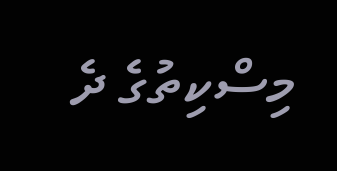މިސްކިތުގެ ދެ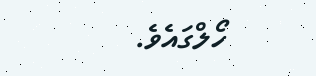ހޯލްގައެވެ.